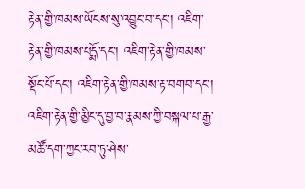རྟེན་གྱི་ཁམས་ཡོངས་སུ་འབྱུང་བ་དང་། འཇིག་རྟེན་གྱི་ཁམས་པདྨོ་དང་། འཇིག་རྟེན་གྱི་ཁམས་སྡོང་པོ་དང་། འཇིག་རྟེན་གྱི་ཁམས་རྟ་བགབ་དང་། འཇིག་རྟེན་གྱི་མྱིང་དུ་བྱ་བ་རྣམས་ཀྱི་བསྐལ་པ་རྒྱ་མཚོ་དག་ཀྱང་རབ་ཏུ་ཤེས་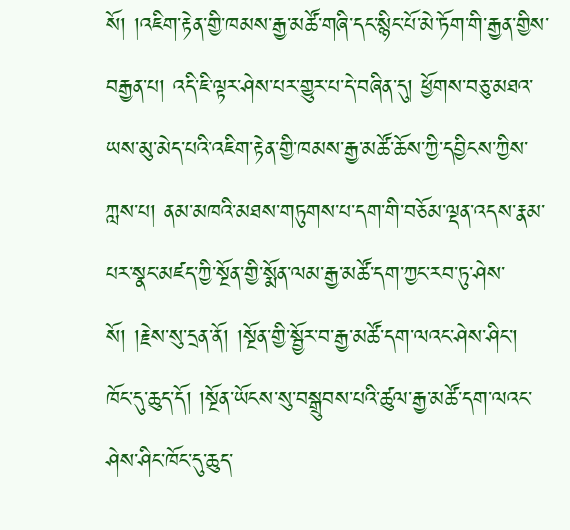སོ། །འཇིག་རྟེན་གྱི་ཁམས་རྒྱ་མཚོ་གཞི་དང་སྙིང་པོ་མེ་ཏོག་གི་རྒྱན་གྱིས་བརྒྱན་པ། འདི་ཇི་ལྟར་ཤེས་པར་གྱུར་པ་དེ་བཞིན་དུ། ཕྱོགས་བཅུ་མཐའ་ཡས་མུ་མེད་པའི་འཇིག་རྟེན་གྱི་ཁམས་རྒྱ་མཚོ་ཆོས་ཀྱི་དབྱིངས་ཀྱིས་ཀླས་པ། ནམ་མཁའི་མཐས་གཏུགས་པ་དག་གི་བཅོམ་ལྡན་འདས་རྣམ་པར་སྣང་མཛད་ཀྱི་སྔོན་གྱི་སྨོན་ལམ་རྒྱ་མཚོ་དག་ཀྱང་རབ་ཏུ་ཤེས་སོ། །རྗེས་སུ་དྲན་ནོ། །སྔོན་གྱི་སྦྱོར་བ་རྒྱ་མཚོ་དག་ལའང་ཤེས་ཤིང་། ཁོང་དུ་ཆུད་དོ། །སྔོན་ཡོངས་སུ་བསྒྲུབས་པའི་ཚུལ་རྒྱ་མཚོ་དག་ལའང་ཤེས་ཤིང་ཁོང་དུ་ཆུད་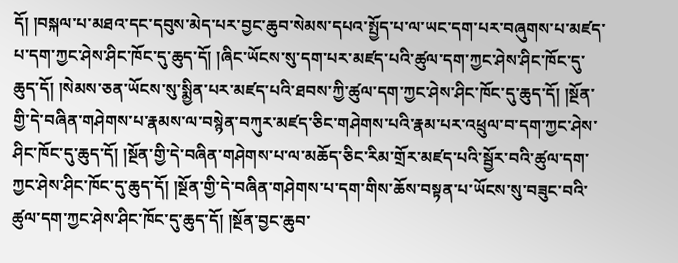དོ། །བསྐལ་པ་མཐའ་དང་དབུས་མེད་པར་བྱང་ཆུབ་སེམས་དཔའ་སྤྱོད་པ་ལ་ཡང་དག་པར་བཞུགས་པ་མཛད་པ་དག་ཀྱང་ཤེས་ཤིང་ཁོང་དུ་ཆུད་དོ། །ཞིང་ཡོངས་སུ་དག་པར་མཛད་པའི་ཚུལ་དག་ཀྱང་ཤེས་ཤིང་ཁོང་དུ་ཆུད་དོ། །སེམས་ཅན་ཡོངས་སུ་སྨྱིན་པར་མཛད་པའི་ཐབས་ཀྱི་ཚུལ་དག་ཀྱང་ཤེས་ཤིང་ཁོང་དུ་ཆུད་དོ། །སྔོན་གྱི་དེ་བཞིན་གཤེགས་པ་རྣམས་ལ་བསྙེན་བཀུར་མཛད་ཅིང་གཤེགས་པའི་རྣམ་པར་འཕྲུལ་བ་དག་ཀྱང་ཤེས་ཤིང་ཁོང་དུ་ཆུད་དོ། །སྔོན་གྱི་དེ་བཞིན་གཤེགས་པ་ལ་མཆོད་ཅིང་རིམ་གྲོར་མཛད་པའི་སྦྱོར་བའི་ཚུལ་དག་ཀྱང་ཤེས་ཤིང་ཁོང་དུ་ཆུད་དོ། །སྔོན་གྱི་དེ་བཞིན་གཤེགས་པ་དག་གིས་ཆོས་བསྟན་པ་ཡོངས་སུ་བཟུང་བའི་ཚུལ་དག་ཀྱང་ཤེས་ཤིང་ཁོང་དུ་ཆུད་དོ། །སྔོན་བྱང་ཆུབ་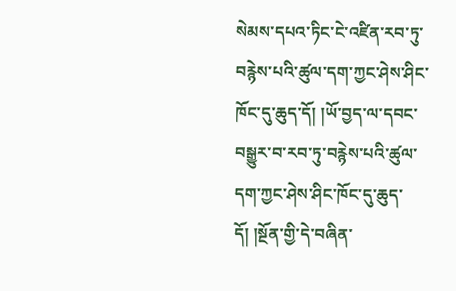སེམས་དཔའ་ཏིང་ངེ་འཛིན་རབ་ཏུ་བརྙེས་པའི་ཚུལ་དག་ཀྱང་ཤེས་ཤིང་ཁོང་དུ་ཆུད་དོ། །ཡོ་བྱད་ལ་དབང་བསྒྱུར་བ་རབ་ཏུ་བརྙེས་པའི་ཚུལ་དག་ཀྱང་ཤེས་ཤིང་ཁོང་དུ་ཆུད་དོ། །སྔོན་གྱི་དེ་བཞིན་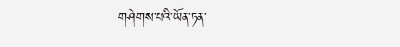གཤེགས་པའི་ཡོན་ཏན་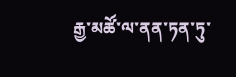རྒྱ་མཚོ་ལ་ནན་ཏན་ཏུ་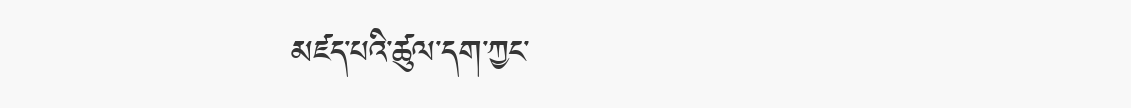མཛད་པའི་ཚུལ་དག་ཀྱང་